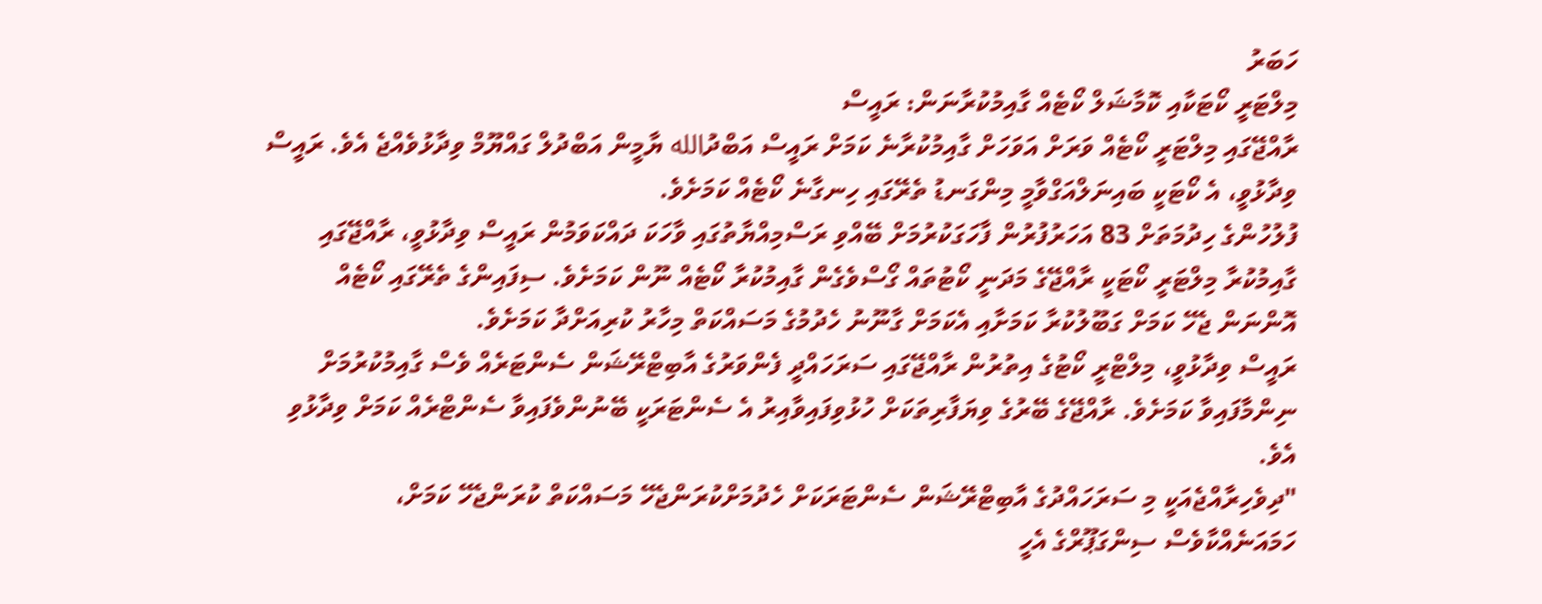ހަބަރު
މިލްޓަރީ ކޯޓަކާއި ކޮމާޝަލް ކޯޓެއް ގާއިމުކުރާނަން: ރައީސް
ރާއްޖޭގައި މިލްޓަރީ ކޯޓެއް ވަރަށް އަވަހަށް ގާއިމުކުރާނެ ކަމަށް ރައީސް އަބްދުالله ޔާމީން އަބްދުލް ގައްޔޫމް ވިދާޅުވެއްޖެ އެވެ. ރައީސް ވިދާޅުވީ، އެ ކޯޓަކީ ބައިނަލްއަގްވާމީ މިންގަނޑު ތެރޭގައި ހިނގާނެ ކޯޓެއް ކަމަށެވެ.
ފުލުހުންގެ ހިދުމަތަށް 83 އަހަރުފުރުން ފާހަގަކުރުމަށް ބޭއްވި ރަސްމިއްޔާތުގައި ވާހަކަ ދައްކަވަމުން ރައީސް ވިދާޅުވީ، ރާއްޖޭގައި ގާއިމުކުރާ މިލްޓަރީ ކޯޓަކީ ރާއްޖޭގެ މަދަނީ ކޯޓުތައް ގޯސްވެގެން ގާއިމުކުރާ ކޯޓެއް ނޫން ކަމަށެވެ. ސިފައިންގެ ތެރޭގައި ކޯޓެއް އޮންނަން ޖެހޭ ކަމަށް ގަބޫލުކުރާ ކަމަށާއި އެކަމަށް ގާނޫނު ހެދުމުގެ މަސައްކަތް މިހާރު ކުރިއަށްދާ ކަމަށެވެ.
ރައީސް ވިދާޅުވީ، މިލްޓްރީ ކޯޓުގެ އިތުރުން ރާއްޖޭގައި ސަރަހައްދީ ފެންވަރުގެ އާބިޓްރޭޝަން ސެންޓަރެއް ވެސް ގާއިމުކުރުމަށް ނިންމާފައިވާ ކަމަށެވެ. ރާއްޖޭގެ ބޭރުގެ ވިޔަފާރިތަކަށް ހުޅުވިފައިވާއިރު އެ ސެންޓަރަކީ ބޭނުންވެފައިވާ ސެންޓްރެއް ކަމަށް ވިދާޅުވި އެވެ.
"ދިވެހިރާއްޖެއަކީ މި ސަރަހައްދުގެ އާބިޓްރޭޝަން ސެންޓަރަކަށް ހެދުމަށްކުރަންޖެހޭ މަސައްކަތް ކުރަންޖެހޭ ކަމަށް، ހަމައަނެއްކާވެސް ސިންގަޕޫރްގެ އެހީ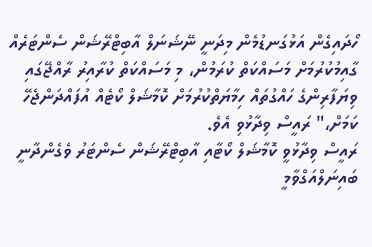ހޯދައިގެން އަޅުގަނޑުމެން މިދަނީ ނޭޝަނަލް އާބިޓްރޭޝަން ސެންޓަރެއް ގާއިމުކުރުމަށް މަސައްކަތް ކުރަމުން، މި މަސައްކަތް ކުރާއިރު ރާއްޖޭގައި ވިޔަފާރިންގެ ހައްގުތައް ހިމާޔަތްކުރުމަށް ކޮމާޝަލް ކޯޓެއް އުފައްދަންޖެހޭ ކަމަށް،" ރައީސް ވިދާޅުވި އެވެ.
ރައީސް ވިދާޅުވީ ކޮމާޝަލް ކޯޓާއި އާބިޓްރޭޝަން ސެންޓަރު ވެގެންދާނީ ބައިނަލްއަގްވާމީ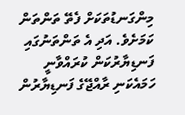މިންގަނޑުތަކަށް ފެތޭ ތަންތަން ކަމަށެވެ. އަދި އެ ތަންތަނުގައި ފަނޑިޔާރުކަން ކުރައްވާނީ ހަމައެކަނި ރާއްޖޭގެ ފަނޑިޔާރުން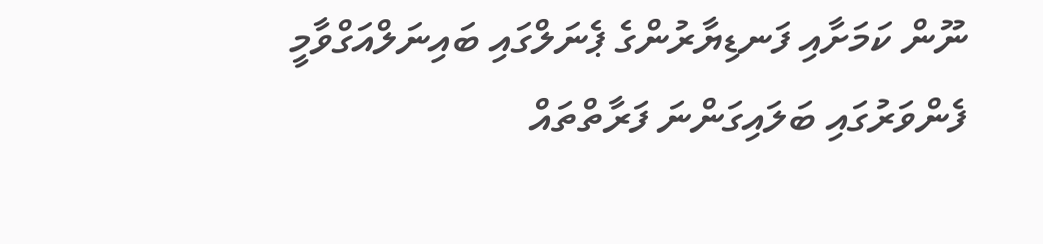ނޫން ކަމަށާއި ފަނޑިޔާރުންގެ ޕެނަލްގައި ބައިނަލްއަގްވާމީ ފެންވަރުގައި ބަލައިގަންނަ ފަރާތްތައް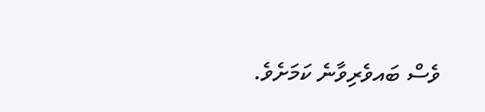ވެސް ބައވެރިވާނެ ކަމަށެވެ.